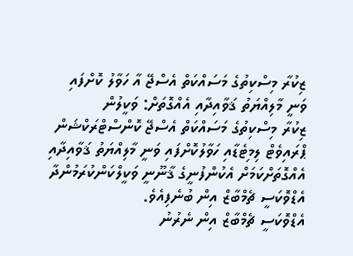ޒިކުރާ މިސްކިތުގެ މަސައްކަތް އެސްޖޭ އާ ހަވާލު ކޮށްފައި ވަނީ މާލިއްޔަތު ޤަވާއިދާއި އެއްގޮތަށް: ވަކީލުން
ޒިކުރާ މިސްކިތުގެ މަސައްކަތް އެސްޖޭ ކޮންސްޓްރަކްޝަން ޕްރައިވެޓް ލިމިޓެޑާއި ހަވާލުކޮށްފައި ވަނީ މާލިއްޔަތު ޤަވާއިދާއި އެއްގޮތަށްކަމަށް އެކުންފުނީގެ ޤާނޫނީ ވަކީލްކަންކުރަމުންދާ އެޑްވޮކަސީ ޗެމްބާޒް އިން ބުނެފިއެވެ.
އެޑްވޮކަސީ ޗެމްބާޒް އިން ނެރުނު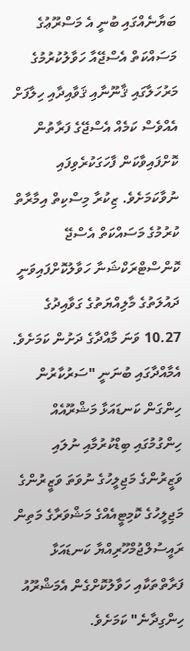ބަޔާނެއްގައި ބުނީ އެ މަސްރޫޢުގެ މަސައްކަތް އެސްޖޭއާ ހަވާލުކުރުމުގެ މަރުހަލާގައި ޤާނޫނާއި ޤަވާއިދާއި ހިލާފަށް އެއްވެސް ކަމެއް އެސްޖޭގެ ފަރާތުން ކޮށްފައިވާކަން ފާހަގަކުރެވިފައި ނުވާކަމަށެވެ. ޒިކުރާ މިސްކިތް އިމާރާތް ކުރުމުގެ މަސައްކަތް އެސްޖޭ ކޮންސްޓްރަކްޝަނާ ހަވާލުކޮށްފައިވަނީ ދައުލަތުގެ މާލިއްޔަތުގެ ގަވާއިދުގެ 10.27 ވަނަ މާއްދާގެ ދަށުން ކަމަށެވެ. އެމާއްދާގައި ބުނަނީ "ސަރުކާރުން ހިންގަން ކަނޑައަޅާ މަޝްރޫއެއް ހިންގުމުގައި ބިޑްކުރުމާއި ނުލައި ވަޒީރުންގެ މަޖިލީހުގެ ނުވަތަ ވަޒީރުންގެ މަޖިލީހުގެ ކޮމިޓީއެއްގެ މަޝްވަރާގެ މަތިން ރައީސުލްޖުމްހޫރިއްޔާ ކަނޑައަޅާ ފަރާތްތަކާއި ހަވާލުކޮށްގެން އެމަޝްރޫއު ހިންގިދާނެ" ކަމަށެވެ.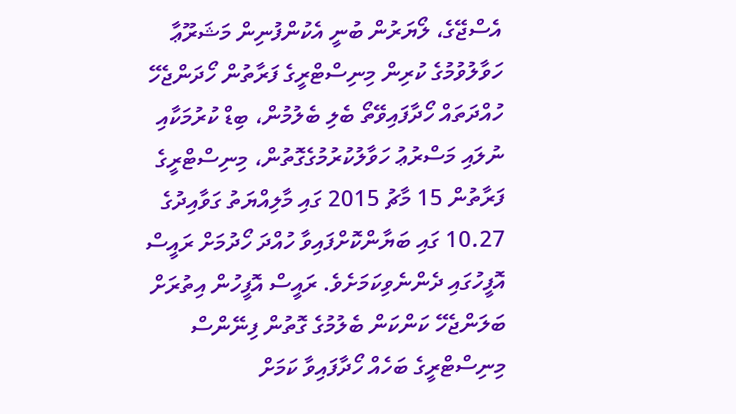އެސްޖޭގެ، ލޯޔަރުން ބުނީ އެކުންފުނިން މަޝަރޫޢާ ހަވާލުވުމުގެ ކުރިން މިނިސްޓްރީގެ ފަރާތުން ހޯދަންޖެހޭ ހުއްދަތައް ހޯދާފައިވޭތޯ ބެލި ބެލުމުން، ބިޑް ކުރުމަކާއި ނުލައި މަސްރުޢު ހަވާލުކުރުމުގެގޮތުން، މިނިސްޓްރީގެ ފަރާތުން 15 މާޗު 2015 ގައި މާލިއްޔަތު ގަވާއިދުގެ 10.27 ގައި ބަޔާންކޮށްފައިވާ ހުއްދަ ހޯދުމަށް ރައީސް އޮފީހުގައި ދެންނެވިކަމަށެވެ. ރައީސް އޮފީހުން އިތުރަށް ބަލަންޖެހޭ ކަންކަން ބެލުމުގެ ގޮތުން ފިނޭންސް މިނިސްޓްރީގެ ބަހެއް ހޯދާފައިވާ ކަމަށް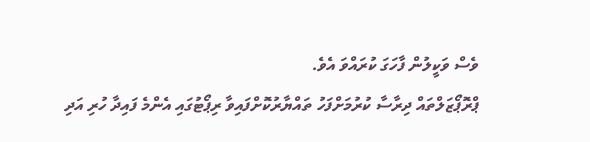ވެސް ވަކީލުން ފާހަގަ ކުރައްވަ އެވެ.
ޕްރޮޕޯޒަލްތައް ދިރާސާ ކުރުމަށްފަހު ތައްޔާރުކޮށްފައިވާ ރިޕޯޓުގައި އެންމެ ފައިދާ ހުރި އަދި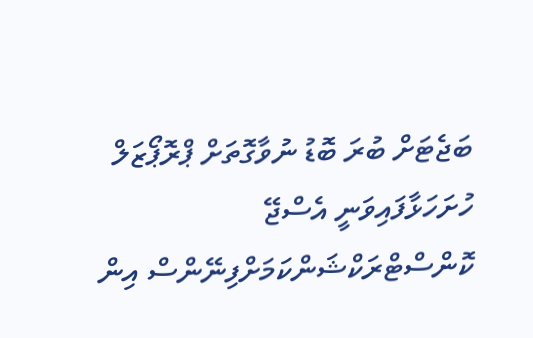ބަޖެޓަށް ބުރަ ބޮޑު ނުވާގޮތަށް ޕްރޮޕޯޒަލް ހުށަހަޅާފައިވަނީ އެސްޖޭ ކޮންސްޓްރަކްޝަންކަމަށްފިނޭންސް އިން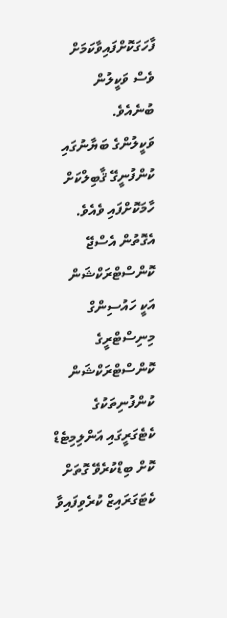ފާހަގަކޮށްފައިވާކަމަށް ވެސް ވަކީލުން ބުނެއެވެ.
ވަކީލުންގެ ބަޔާނުގައި ކުންފުނީގޭ ޤާބިލްކަށް ހާމަކޮށްފައި ވެއެވެ. އެގޮތުން އެސްޖޭ ކޮންސްޓްރަކްޝަން އަކީ ހައުސިންގް މިނިސްޓްރީގެ ކޮންސްޓްރަކްޝަން ކުންފުނިތަކުގެ ކެޓެގަރީގައި އަންލިމިޓެޑް ކޮށް ބިޑްކުރެވޭ ގޮތަށް ކެޓަގަރައިޒް ކުރެވިފައިވާ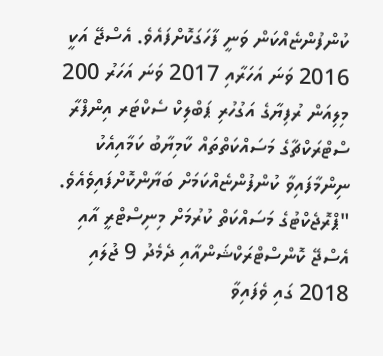ކުންފުންޏެއްކަން ވަނީ ފާހަގަކޮށްފައެވެ. އެސްޖޭ އަކީ 2016 ވަނަ އަހަރާއި 2017 ވަނަ އަހަރު 200 މިލިއަން ރުފިޔާގެ އަގުހުރި ޕަބްލިކް ސެކްޓަރ އިންފްރާ ސްޓްރަކްޗާގެ މަސައްކަތްތައް ކާމިޔާބު ކަމާއިއެކު ނިންމާފައިވާ ކުންފުންޏެއްކަމަށް ބަޔާންކޮށްފައިވެއެވެ.
"ޕްރޮޖެކްޓުގެ މަސައްކަތް ކުރުމަށް މިނިސްޓްރީ އާއި އެސްޖޭ ކޮންސްޓްރަކްޝަންއާއި ދެމެދު 9 ޖުލައި 2018 ގައި ވެފައިވާ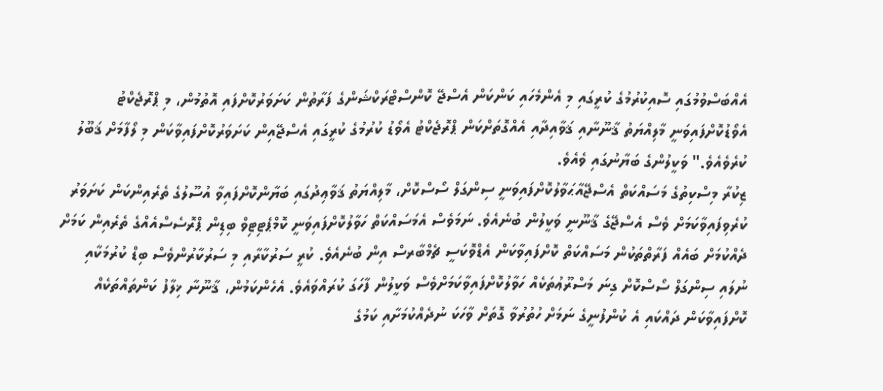އެއްބަސްވުމުގައި ސޮއިކުރުމުގެ ކުރީގައި މި އެންމެހައި ކަންކަން އެސްޖޭ ކޮންސްޓްރަކްޝަންގެ ފަރާތުން ކަށަވަރުކޮށްފައި އޮތުމުން، މި ޕްރޮޖެކްޓު އެވޯޑުކޮށްފައިވަނީ މާލިއްޔަތު ޤާނޫނާއި ޤަވާއިދާއި އެއްގޮތަށްކަން ޕްރޮޖެކްޓު އެވޯޑު ކުރުމުގެ ކުރީގައި އެސްޖޭއިން ކަށަވަރުކޮށްފައިވާކަން މި ލޯފާމަށް ޤަބޫލު ކުރެވެއެވެ." ވަކީލުންގެ ބަޔާނުގައި ވެއެވެ.
ޒިކުރާ މިސްކިތުގެ މަސައްކަތް އެސްޖޭއާޙަވާލުކޮށްފައިވަނީ ސިންގަލް ސޯސްކޮށް، މާލިއްޔަތު ޤަވާޢިދުގައި ބަޔާންކޮށްފައިވާ އުސޫލުގެ ތެރެއިންކަން ކަށަވަރު ކުރެވިފައިވާކަމަށް ވެސް އެސްޖޭގެ ޤާނޫނީ ވަކީލުން ބުނެއެވެ. ނަމަވެސް އެމަސައްކަތް ހަވާލުކޮށްފައިވަނީ ކޮމްޕެޓިޓިވް ބިޑިން ޕްރޮސެސްއެއްގެ ތެރެއިން ކަމަށް ދެއްކުމަށް ބައެއް ފަރާތްތަކުން މަސައްކަތް ކޮށްފައިވާކަން އެޑްވޮކަސީ ޗެމްބާރސް އިން ބުނެއެވެ. ކުރީ ސަރުކާރާއި މި ސަރުކާރުންވެސް ބިޑް ކުރުމަކާއި ނުލައި ސިންގަލް ސޯސްކޮށް ގިނަ މަސްރޫޢުތަކެއް ހަވާލުކޮށްފައިވާކަމަށްވެސް ވަކީލުން ފާހަގަ ކުރައްވައެވެ. އެހެންކަމުން، ޤާނޫނާ ޚިލާފު ކަންތައްތަކެއް ކޮށްފައިވާކަން ދައްކައި އެ ކުންފުނީގެ ނަމަށް ހުތުރުވާ ގޮތަށް ވާހަކަ ނުދެއްކުމަށާއި ކަމުގެ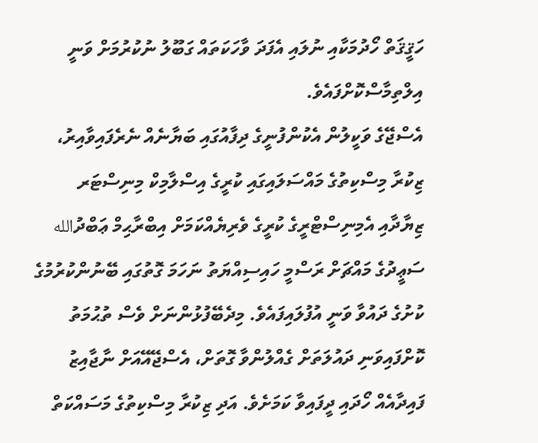ހަޤީޤަތް ހޯދުމަކާއި ނުލައި އެފަދަ ވާހަކަތައް ގަބޫލު ނުކުރުމަށް ވަނީ އިލްތިމާސްކޮށްފައެވެ.
އެސްޖޭގެ ވަކީލުން އެކުންފުނީގެ ދިފާއުގައި ބަޔާނެއް ނެރެފައިވާއިރު، ޒިކުރާ މިސްކިތުގެ މައްސަލައިގައި ކުރީގެ އިސްލާމިކް މިނިސްޓަރ ޒިޔާދާއި އެމިނިސްޓްރީގެ ކުރީގެ ވެރިޔެއްކަމަށް އިބްރާޙިމް ޢަބްދުالله ސަޢީދުގެ މައްޗަށް ރަސްމީ ހައިސިއްޔަތު ނަހަމަ ގޮތުގައި ބޭނުންކުރުމުގެ ކުށުގެ ދައުވާ ވަނީ އުފުލައިފައެވެ. މިދެބޭފުޅުންނަށް ވެސް ތުޙުމަތު ކޮށްފައިވަނި ދައުލަތަށް ގެއްލުންވާ ގޮތަށް، އެސްޖޭއޭއަށް ނާޖާއިޒު ފައިދާއެއް ހޯދައި ދީފައިވާ ކަމަށެވެ. އަދި ޒިކުރާ މިސްކިތުގެ މަސައްކަތް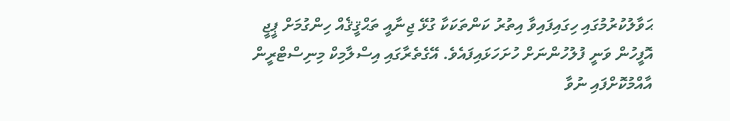ޙަވާލުކުރުމުގައި ހިގައިފައިވާ އިތުރު ކަންތަކަކާ ގުޅޭ ޖިނާއީ ތަޙްޤީޤެއް ހިންގުމަށް ޕީޖީ އޮފީހުން ވަނީ ފުލުހުންނަށް ހުށަހަޅައިފައެވެ. އޭގެތެރާގައި އިސްލާމިކް މިނިސްޓްރީން އާއްމުކޮށްފައި ނުވާ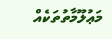މަޢުލޫމާތުތަކެއް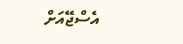އެސްޖޭއަށް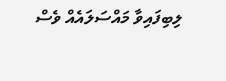ލިބިފައިވާ މައްސަލައެއް ވެސް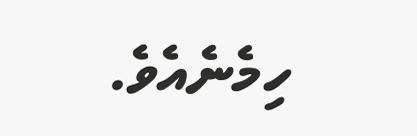ހިމެނެއެވެ.